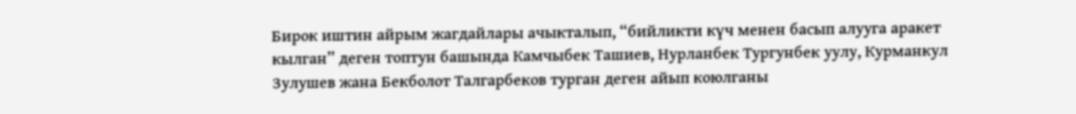Бирок иштин айрым жагдайлары ачыкталып, “бийликти күч менен басып алууга аракет кылган” деген топтун башында Камчыбек Ташиев, Нурланбек Тургунбек уулу, Курманкул Зулушев жана Бекболот Талгарбеков турган деген айып коюлганы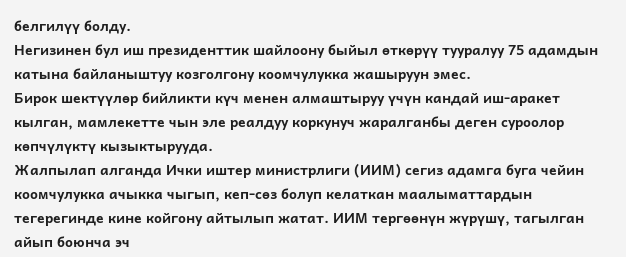белгилүү болду.
Негизинен бул иш президенттик шайлоону быйыл өткөрүү тууралуу 75 адамдын катына байланыштуу козголгону коомчулукка жашыруун эмес.
Бирок шектүүлөр бийликти күч менен алмаштыруу үчүн кандай иш-аракет кылган, мамлекетте чын эле реалдуу коркунуч жаралганбы деген суроолор көпчүлүктү кызыктырууда.
Жалпылап алганда Ички иштер министрлиги (ИИМ) сегиз адамга буга чейин коомчулукка ачыкка чыгып, кеп-сөз болуп келаткан маалыматтардын тегерегинде кине койгону айтылып жатат. ИИМ тергөөнүн жүрүшү, тагылган айып боюнча эч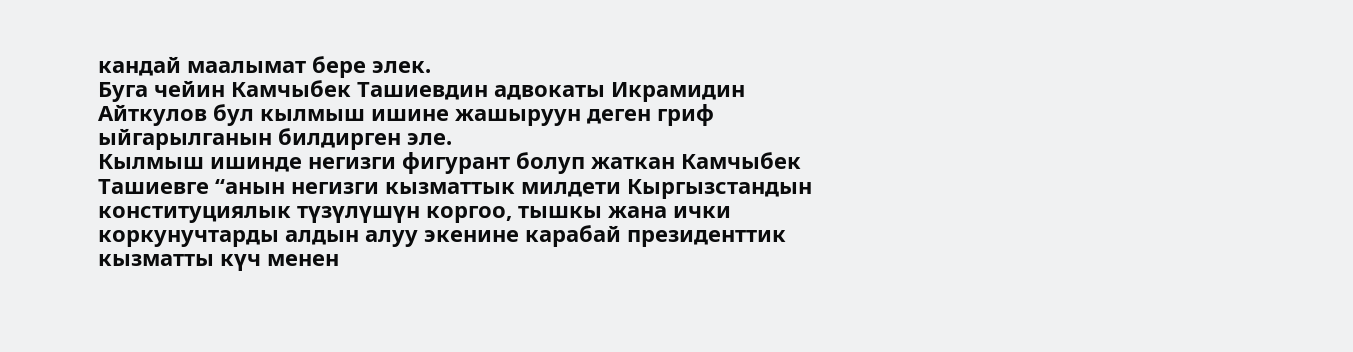кандай маалымат бере элек.
Буга чейин Камчыбек Ташиевдин адвокаты Икрамидин Айткулов бул кылмыш ишине жашыруун деген гриф ыйгарылганын билдирген эле.
Кылмыш ишинде негизги фигурант болуп жаткан Камчыбек Ташиевге “анын негизги кызматтык милдети Кыргызстандын конституциялык түзүлүшүн коргоо, тышкы жана ички коркунучтарды алдын алуу экенине карабай президенттик кызматты күч менен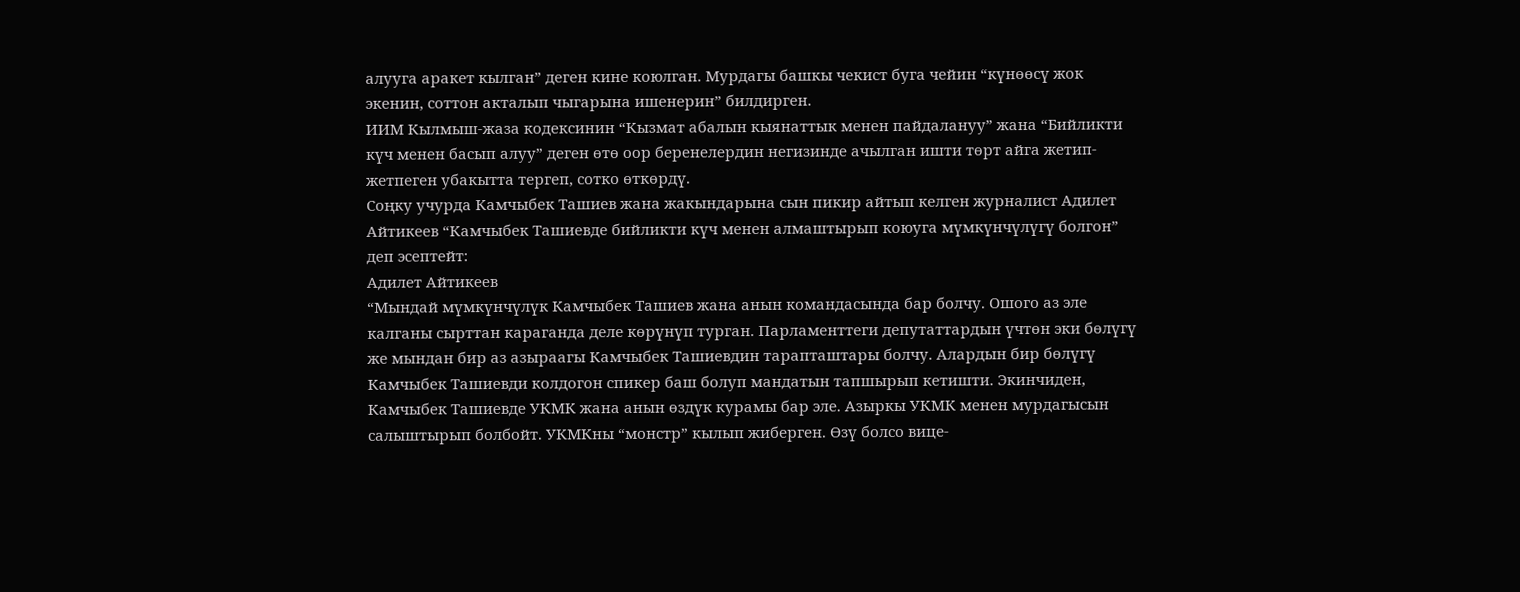алууга аракет кылган” деген кине коюлган. Мурдагы башкы чекист буга чейин “күнөөсү жок экенин, соттон акталып чыгарына ишенерин” билдирген.
ИИМ Кылмыш-жаза кодексинин “Кызмат абалын кыянаттык менен пайдалануу” жана “Бийликти күч менен басып алуу” деген өтө оор беренелердин негизинде ачылган ишти төрт айга жетип-жетпеген убакытта тергеп, сотко өткөрдү.
Соңку учурда Камчыбек Ташиев жана жакындарына сын пикир айтып келген журналист Адилет Айтикеев “Камчыбек Ташиевде бийликти күч менен алмаштырып коюуга мүмкүнчүлүгү болгон” деп эсептейт:
Адилет Айтикеев
“Мындай мүмкүнчүлүк Камчыбек Ташиев жана анын командасында бар болчу. Ошого аз эле калганы сырттан караганда деле көрүнүп турган. Парламенттеги депутаттардын үчтөн эки бөлүгү же мындан бир аз азыраагы Камчыбек Ташиевдин тарапташтары болчу. Алардын бир бөлүгү Камчыбек Ташиевди колдогон спикер баш болуп мандатын тапшырып кетишти. Экинчиден, Камчыбек Ташиевде УКМК жана анын өздүк курамы бар эле. Азыркы УКМК менен мурдагысын салыштырып болбойт. УКМКны “монстр” кылып жиберген. Өзү болсо вице-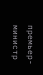премьер-министр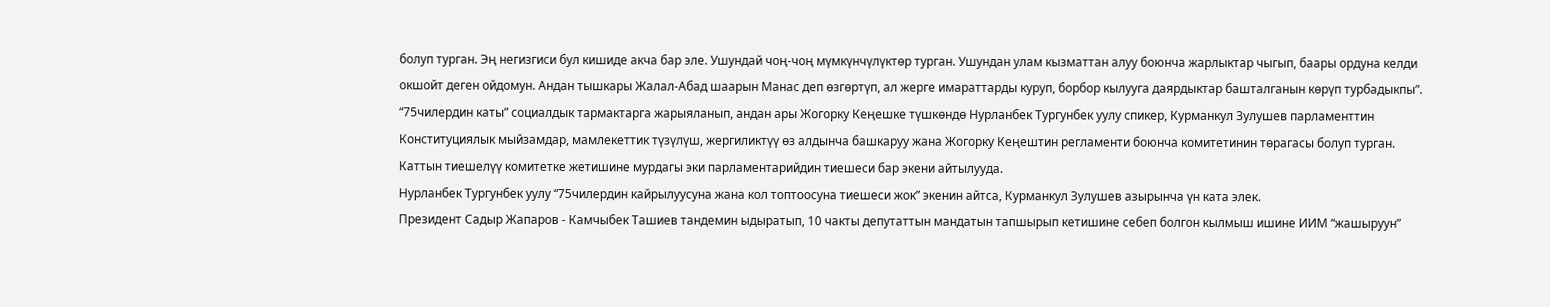болуп турган. Эң негизгиси бул кишиде акча бар эле. Ушундай чоң-чоң мүмкүнчүлүктөр турган. Ушундан улам кызматтан алуу боюнча жарлыктар чыгып, баары ордуна келди окшойт деген ойдомун. Андан тышкары Жалал-Абад шаарын Манас деп өзгөртүп, ал жерге имараттарды куруп, борбор кылууга даярдыктар башталганын көрүп турбадыкпы”.
“75чилердин каты” социалдык тармактарга жарыяланып, андан ары Жогорку Кеңешке түшкөндө Нурланбек Тургунбек уулу спикер, Курманкул Зулушев парламенттин Конституциялык мыйзамдар, мамлекеттик түзүлүш, жергиликтүү өз алдынча башкаруу жана Жогорку Кеңештин регламенти боюнча комитетинин төрагасы болуп турган. Каттын тиешелүү комитетке жетишине мурдагы эки парламентарийдин тиешеси бар экени айтылууда.
Нурланбек Тургунбек уулу “75чилердин кайрылуусуна жана кол топтоосуна тиешеси жок” экенин айтса, Курманкул Зулушев азырынча үн ката элек.
Президент Садыр Жапаров - Камчыбек Ташиев тандемин ыдыратып, 10 чакты депутаттын мандатын тапшырып кетишине себеп болгон кылмыш ишине ИИМ “жашыруун”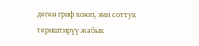деген гриф коюп, эми соттук териштирүү жабык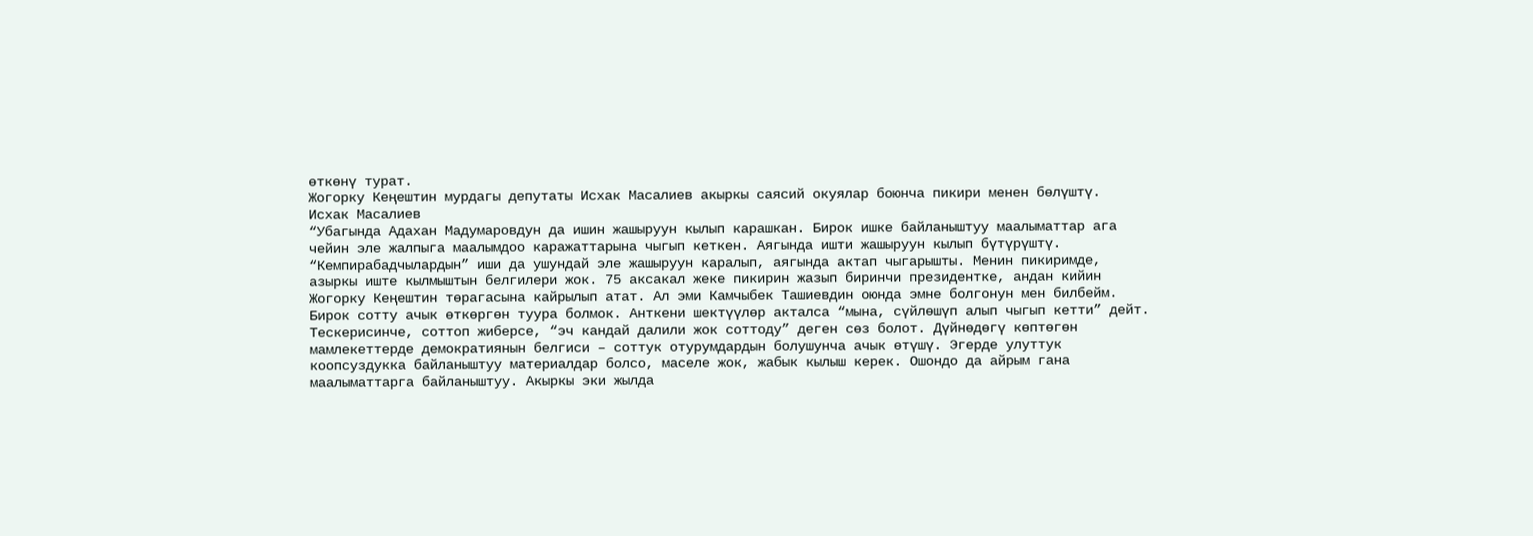өткөнү турат.
Жогорку Кеңештин мурдагы депутаты Исхак Масалиев акыркы саясий окуялар боюнча пикири менен бөлүштү.
Исхак Масалиев
“Убагында Адахан Мадумаровдун да ишин жашыруун кылып карашкан. Бирок ишке байланыштуу маалыматтар ага чейин эле жалпыга маалымдоо каражаттарына чыгып кеткен. Аягында ишти жашыруун кылып бүтүрүштү. “Кемпирабадчылардын” иши да ушундай эле жашыруун каралып, аягында актап чыгарышты. Менин пикиримде, азыркы иште кылмыштын белгилери жок. 75 аксакал жеке пикирин жазып биринчи президентке, андан кийин Жогорку Кеңештин төрагасына кайрылып атат. Ал эми Камчыбек Ташиевдин оюнда эмне болгонун мен билбейм. Бирок сотту ачык өткөргөн туура болмок. Анткени шектүүлөр акталса “мына, сүйлөшүп алып чыгып кетти” дейт. Тескерисинче, соттоп жиберсе, “эч кандай далили жок соттоду” деген сөз болот. Дүйнөдөгү көптөгөн мамлекеттерде демократиянын белгиси – соттук отурумдардын болушунча ачык өтүшү. Эгерде улуттук коопсуздукка байланыштуу материалдар болсо, маселе жок, жабык кылыш керек. Ошондо да айрым гана маалыматтарга байланыштуу. Акыркы эки жылда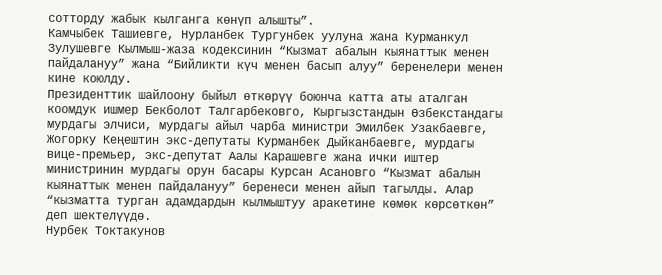сотторду жабык кылганга көнүп алышты”.
Камчыбек Ташиевге, Нурланбек Тургунбек уулуна жана Курманкул Зулушевге Кылмыш-жаза кодексинин “Кызмат абалын кыянаттык менен пайдалануу” жана “Бийликти күч менен басып алуу” беренелери менен кине коюлду.
Президенттик шайлоону быйыл өткөрүү боюнча катта аты аталган коомдук ишмер Бекболот Талгарбековго, Кыргызстандын Өзбекстандагы мурдагы элчиси, мурдагы айыл чарба министри Эмилбек Узакбаевге, Жогорку Кеңештин экс-депутаты Курманбек Дыйканбаевге, мурдагы вице-премьер, экс-депутат Аалы Карашевге жана ички иштер министринин мурдагы орун басары Курсан Асановго “Кызмат абалын кыянаттык менен пайдалануу” беренеси менен айып тагылды. Алар “кызматта турган адамдардын кылмыштуу аракетине көмөк көрсөткөн” деп шектелүүдө.
Нурбек Токтакунов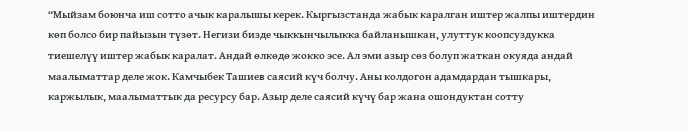“Мыйзам боюнча иш сотто ачык каралышы керек. Кыргызстанда жабык каралган иштер жалпы иштердин көп болсо бир пайызын түзөт. Негизи бизде чыккынчылыкка байланышкан, улуттук коопсуздукка тиешелүү иштер жабык каралат. Андай өлкөдө жокко эсе. Ал эми азыр сөз болуп жаткан окуяда андай маалыматтар деле жок. Камчыбек Ташиев саясий күч болчу. Аны колдогон адамдардан тышкары, каржылык, маалыматтык да ресурсу бар. Азыр деле саясий күчү бар жана ошондуктан сотту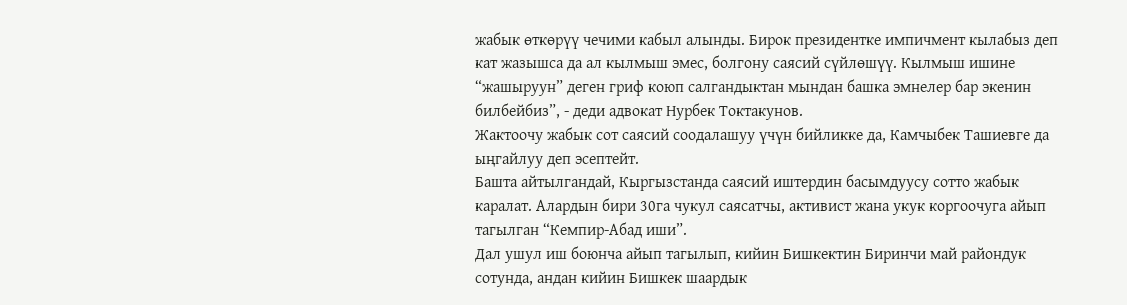жабык өткөрүү чечими кабыл алынды. Бирок президентке импичмент кылабыз деп кат жазышса да ал кылмыш эмес, болгону саясий сүйлөшүү. Кылмыш ишине “жашыруун” деген гриф коюп салгандыктан мындан башка эмнелер бар экенин билбейбиз”, - деди адвокат Нурбек Токтакунов.
Жактоочу жабык сот саясий соодалашуу үчүн бийликке да, Камчыбек Ташиевге да ыңгайлуу деп эсептейт.
Башта айтылгандай, Кыргызстанда саясий иштердин басымдуусу сотто жабык каралат. Алардын бири 30га чукул саясатчы, активист жана укук коргоочуга айып тагылган “Кемпир-Абад иши”.
Дал ушул иш боюнча айып тагылып, кийин Бишкектин Биринчи май райондук сотунда, андан кийин Бишкек шаардык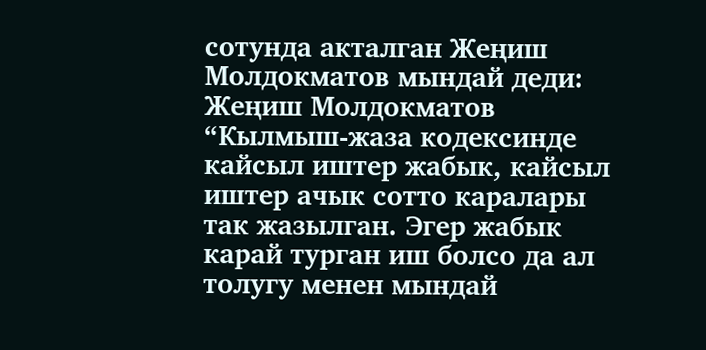сотунда акталган Жеңиш Молдокматов мындай деди:
Жеңиш Молдокматов
“Кылмыш-жаза кодексинде кайсыл иштер жабык, кайсыл иштер ачык сотто каралары так жазылган. Эгер жабык карай турган иш болсо да ал толугу менен мындай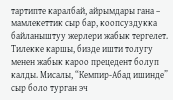тартипте каралбай, айрымдары гана – мамлекеттик сыр бар, коопсуздукка байланыштуу жерлери жабык тергелет. Тилекке каршы, бизде ишти толугу менен жабык кароо прецедент болуп калды. Мисалы, “Кемпир-Абад ишинде” сыр боло турган эч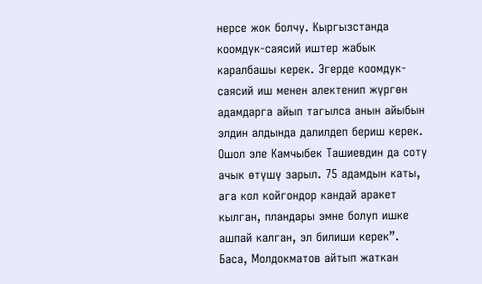нерсе жок болчу. Кыргызстанда коомдук-саясий иштер жабык каралбашы керек. Эгерде коомдук-саясий иш менен алектенип жүргөн адамдарга айып тагылса анын айыбын элдин алдында далилдеп бериш керек. Ошол эле Камчыбек Ташиевдин да соту ачык өтүшү зарыл. 75 адамдын каты, ага кол койгондор кандай аракет кылган, пландары эмне болуп ишке ашпай калган, эл билиши керек”.
Баса, Молдокматов айтып жаткан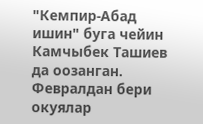"Кемпир-Абад ишин" буга чейин Камчыбек Ташиев да оозанган.
Февралдан бери окуялар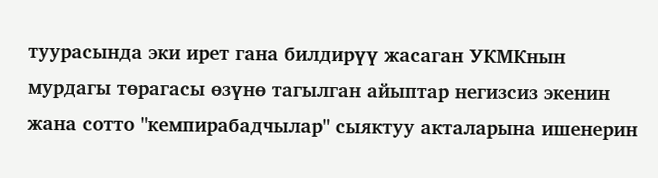туурасында эки ирет гана билдирүү жасаган УКМКнын мурдагы төрагасы өзүнө тагылган айыптар негизсиз экенин жана сотто "кемпирабадчылар" сыяктуу акталарына ишенерин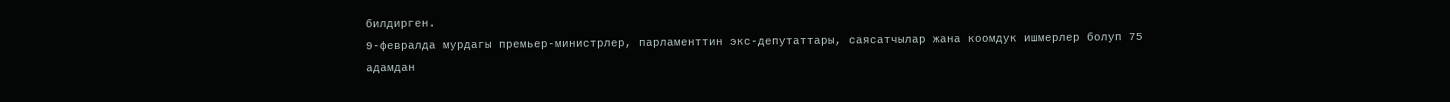билдирген.
9-февралда мурдагы премьер-министрлер, парламенттин экс-депутаттары, саясатчылар жана коомдук ишмерлер болуп 75 адамдан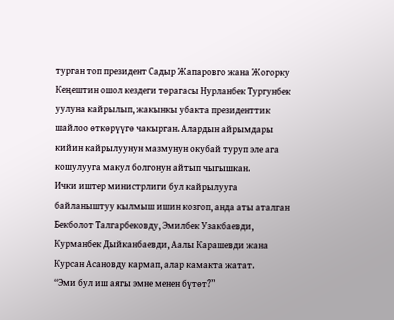турган топ президент Садыр Жапаровго жана Жогорку Кеңештин ошол кездеги төрагасы Нурланбек Тургунбек уулуна кайрылып, жакынкы убакта президенттик шайлоо өткөрүүгө чакырган. Алардын айрымдары кийин кайрылуунун мазмунун окубай туруп эле ага кошулууга макул болгонун айтып чыгышкан.
Ички иштер министрлиги бул кайрылууга байланыштуу кылмыш ишин козгоп, анда аты аталган Бекболот Талгарбековду, Эмилбек Узакбаевди, Курманбек Дыйканбаевди, Аалы Карашевди жана Курсан Асановду кармап, алар камакта жатат.
“Эми бул иш аягы эмне менен бүтөт?”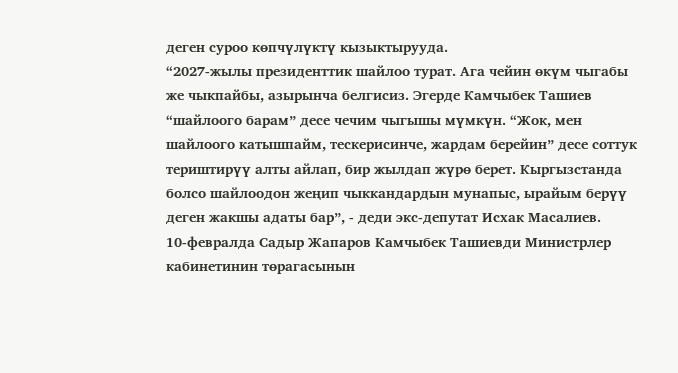деген суроо көпчүлүктү кызыктырууда.
“2027-жылы президенттик шайлоо турат. Ага чейин өкүм чыгабы же чыкпайбы, азырынча белгисиз. Эгерде Камчыбек Ташиев “шайлоого барам” десе чечим чыгышы мүмкүн. “Жок, мен шайлоого катышпайм, тескерисинче, жардам берейин” десе соттук териштирүү алты айлап, бир жылдап жүрө берет. Кыргызстанда болсо шайлоодон жеңип чыккандардын мунапыс, ырайым берүү деген жакшы адаты бар”, - деди экс-депутат Исхак Масалиев.
10-февралда Садыр Жапаров Камчыбек Ташиевди Министрлер кабинетинин төрагасынын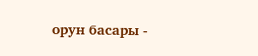орун басары -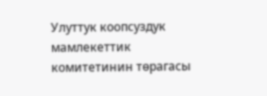Улуттук коопсуздук мамлекеттик комитетинин төрагасы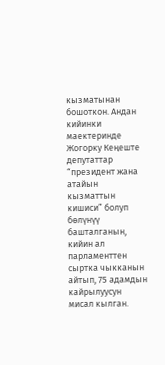кызматынан бошоткон. Андан кийинки маектеринде Жогорку Кеңеште депутаттар “президент жана атайын кызматтын кишиси” болуп бөлүнүү башталганын, кийин ал парламенттен сыртка чыкканын айтып, 75 адамдын кайрылуусун мисал кылган.